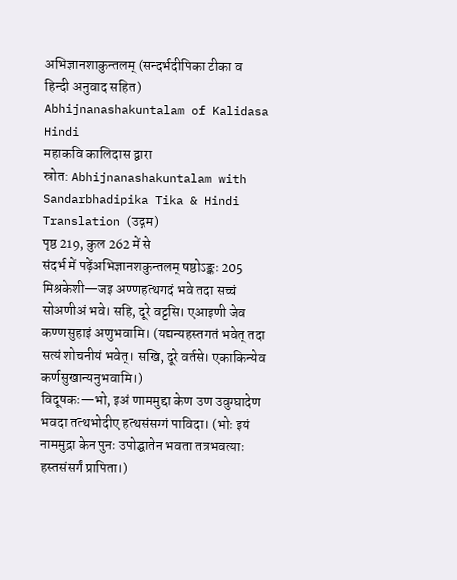अभिज्ञानशाकुन्तलम् (सन्दर्भदीपिका टीका व हिन्दी अनुवाद सहित)
Abhijnanashakuntalam of Kalidasa Hindi
महाकवि कालिदास द्वारा
स्रोत: Abhijnanashakuntalam with Sandarbhadipika Tika & Hindi Translation (उद्गम)
पृष्ठ 219, कुल 262 में से
संदर्भ में पढ़ेंअभिज्ञानशकुन्तलम् षष्ठोऽङ्कः 205
मिश्रकेशी—जइ अण्णहत्थगदं भवे तदा सच्चं सोअणीअं भवे। सहि, दूरे वट्टसि। एआइणी जेव कण्णसुहाइं अणुभवामि। (यद्यन्यहस्तगतं भवेत् तदा सत्यं शोचनीयं भवेत्। सखि, दूरे वर्तसे। एकाकिन्येव कर्णसुखान्यनुभवामि।)
विदूषकः—भो, इअं णाममुद्दा केण उण उवुग्घादेण भवदा तत्थभोदीए हत्थसंसग्गं पाविदा। (भोः इयं नाममुद्रा केन पुनः उपोद्घातेन भवता तत्रभवत्याः हस्तसंसर्गं प्रापिता।)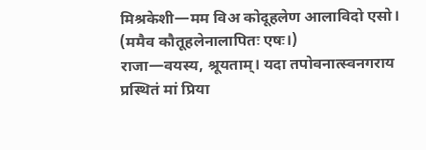मिश्रकेशी—मम विअ कोदूहलेण आलाविदो एसो। (ममैव कौतूहलेनालापितः एषः।)
राजा—वयस्य, श्रूयताम्। यदा तपोवनात्स्वनगराय प्रस्थितं मां प्रिया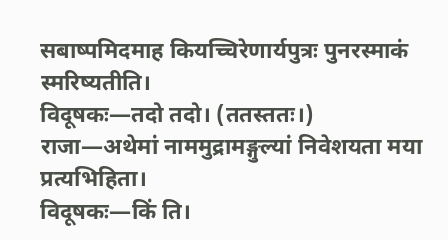सबाष्पमिदमाह कियच्चिरेणार्यपुत्रः पुनरस्माकं स्मरिष्यतीति।
विदूषकः—तदो तदो। (ततस्ततः।)
राजा—अथेमां नाममुद्रामङ्गुल्यां निवेशयता मया प्रत्यभिहिता।
विदूषकः—किं ति।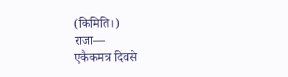(किमिति।)
राजा—
एकैकमत्र दिवसे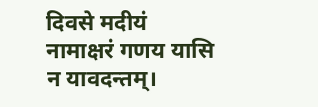दिवसे मदीयं
नामाक्षरं गणय यासि न यावदन्तम्।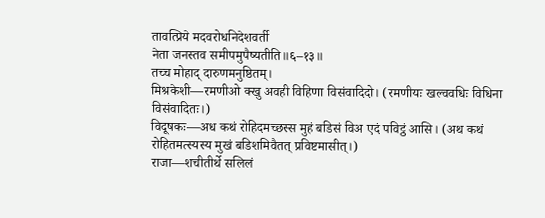तावत्प्रिये मदवरोधनिदेशवर्ती
नेता जनस्तव समीपमुपैष्यतीति॥६–१३॥
तच्च मोहाद् दारुणमनुष्ठितम्।
मिश्रकेशी—रमणीओ क्खु अवही विहिणा विसंवादिदो। (रमणीयः खल्ववधिः विधिना विसंवादितः।)
विदूषकः—अध कथं रोहिदमच्छस्स मुहं बडिसं विअ एदं पविट्ठं आसि। (अथ कथं रोहितमत्स्यस्य मुखं बडिशमिवैतत् प्रविष्टमासीत्।)
राजा—शचीतीर्थे सलिलं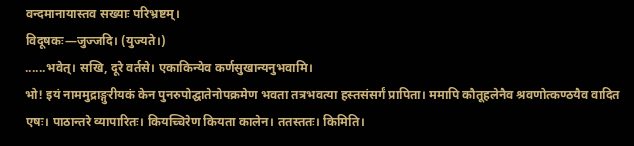वन्दमानायास्तव सख्याः परिभ्रष्टम्।
विदूषकः—जुज्जदि। (युज्यते।)
......भवेत्। सखि, दूरे वर्तसे। एकाकिन्येव कर्णसुखान्यनुभवामि।
भो! इयं नाममुद्राङ्गुरीयकं केन पुनरुपोद्घातेनोपक्रमेण भवता तत्रभवत्या हस्तसंसर्गं प्रापिता। ममापि कौतूहलेनैव श्रवणोत्कण्ठयैव वादित एषः। पाठान्तरे व्यापारितः। कियच्चिरेण कियता कालेन। ततस्ततः। किमिति।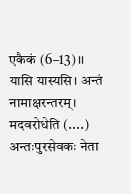एकैकं (6–13)।। यासि यास्यसि। अन्तं नामाक्षरन्तरम्। मदवरोधेति (....) अन्तःपुरसेवकः नेता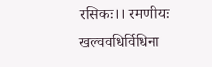रसिकः।। रमणीयः खल्ववधिर्विधिना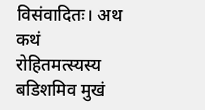विसंवादितः। अथ कथं रोहितमत्स्यस्य बडिशमिव मुखं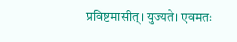प्रविष्टमासीत्। युज्यते। एवमतः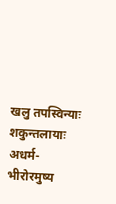खलु तपस्विन्याः शकुन्तलायाः अधर्म-भीरोरमुष्य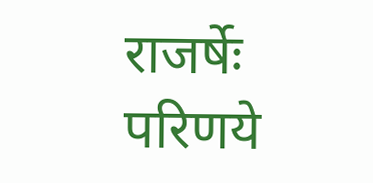राजर्षेः परिणये